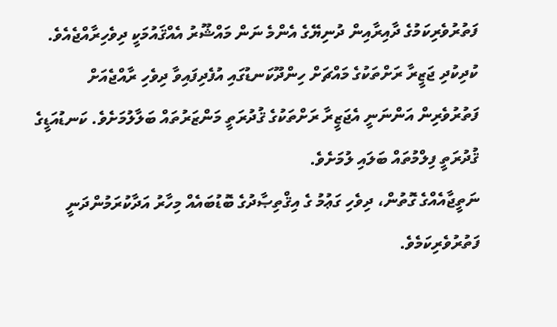ފަތުރުވެރިކަމުގެ ދާއިރާއިން ދުނިޔޭގެ އެންމެ ނަން މައްޝޫރު އެއްޤައުމަކީ ދިވެހިރާއްޖެއެވެ. ކުދިކުދި ޖަޒީރާ ރަށްތަކުގެ މައްޗަށް ހިންދޫކަނޑުގައި އުފެދިފައިވާ ދިވެހި ރާއްޖެއަށް ފަތުރުވެރިން އަންނަނީ އެޖަޒީރާ ރަށްތަކުގެ ޤުދުރަތީ މަންޒަރުތައް ބަލާލުމަށެވެ. ކަނޑުއަޑީގެ ޤުދުރަތީ ފިލްމުތައް ބަލައި ލުމަށެވެ.
ނަތީޖާއެއްގެ ގޮތުން، ދިވެހި ގަޢުމު ގެ އިޤްތިޞާދުގެ ބޮޑުބައެއް މިހާރު އަދާކުރަމުންދަނީ ފަތުރުވެރިކަމެވެ.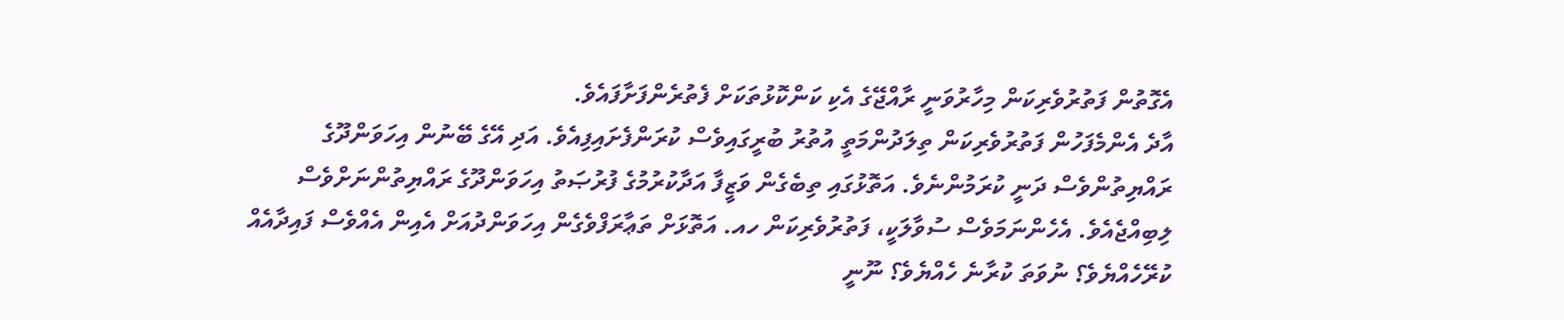އެގޮތުން ފަތުރުވެރިކަން މިހާރުވަނީ ރާއްޖޭގެ އެކި ކަންކޮޅުތަކަށް ފެތުރެންފަށާފައެވެ.
އާދެ އެންމެފަހުން ފަތުރުވެރިކަން ތިލަދުންމަތީ އުތުރު ބުރީގައިވެސް ކުރަންފެށައިފިއެވެ. އަދި އޭގެ ބޭނުން އިހަވަންދޫގެ ރައްޔިތުންވެސް ދަނީ ކުރަމުންނެވެ. އަތޮޅުގައި ތިބެގެން ވަޒީފާ އަދާކުރުމުގެ ފުރުޞަތު އިހަވަންދޫގެ ރައްޔިތުންނަށްވެސް ލިބިއްޖެއެވެ. އެހެންނަމަވެސް ސުވާލަކީ، ފަތުރުވެރިކަން ހއ. އަތޮޅަށް ތަޢާރަފްވެގެން އިހަވަންދުއަށް އެއިން އެއްވެސް ފައިދާއެއް ކުރޭހެއްޔެވެ؟ ނުވަތަ ކުރާނެ ހެއްޔެވެ؟ ނޫނީ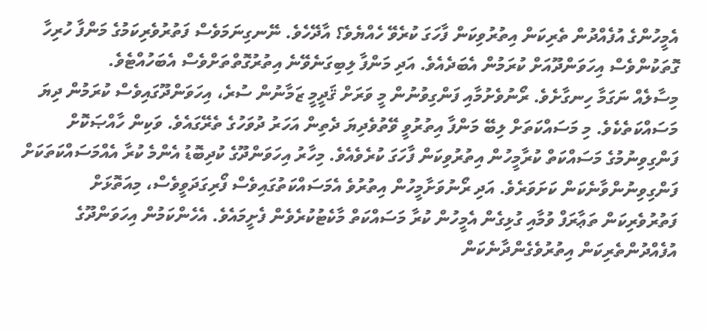އެމީހުންގެ އުފެއްދުން ތެރިކަން އިތުރުވިކަން ފާހަގަ ކުރެވޭ ހެއްޔެވެ؟ އާދޭހެވެ. ނޭނގިނަމަވެސް ފަތުރުވެރިކަމުގެ މަންފާ ހުރިހާ ގޮތަކުންވެސް އިހަވަންދޫއަށް ކުރަމުން އެބަދެއެވެ. އަދި މަންފާ ލިބިގަނެވޭނެ އިތުރުގޮތްތަށްވެސް އެބަހުއްޓެވެ.
މިސާލެއް ނަގަމާ ހިނގާށެވެ. ރޯނުވެށުމާއި ފަންގިވުނުން މީ ވަރަށް ޤަދީމީ ޒަމާނުން ސުރެ، އިހަވަންދޫގައިވެސް ކުރަމުން ދިޔަ މަސައްކަތެކެވެ. މި މަސައްކަތަށް ލިބޭ މަންފާ އިތުރުވީ ވޭތުވެދިޔަ ދެތިން އަހަރު ދުވަހުގެ ތެރޭގައެވެ. ވަކިން ހާއްޞަކޮށް ފަންގިވިނުމުގެ މަސައްކަތް ކުރާމީހުން އިތުރުވިކަން ފާހަގަ ކުރެވެއެވެ. މިހާރު އިހަވަންދޫގެ ކުދިބޮޑު އެންމެ ކުރާ އެއްމަސައްކަތަކަށް ފަންގިވިނުންވާނެކަން ކަށަވަރެވެ. އަދި ރޯނުވަށާމީހުން އިތުރުވެ އެމަސައްކަތުގައިވެސް ފޯރިގަދަވީވެސް، މިއަތޮޅަށް ފަތުރުވެރިކަން ތަޢާރަފް ވުމާއި ގުޅިގެން އެމީހުން ކުރާ މަސައްކަތް މާކެޓުކުރެވެން ފެށީމައެވެ. އެހެންކަމުން އިހަވަންދޫގެ އުފެއްދުންތެރިކަން އިތުރުވެގެންދާނެކަން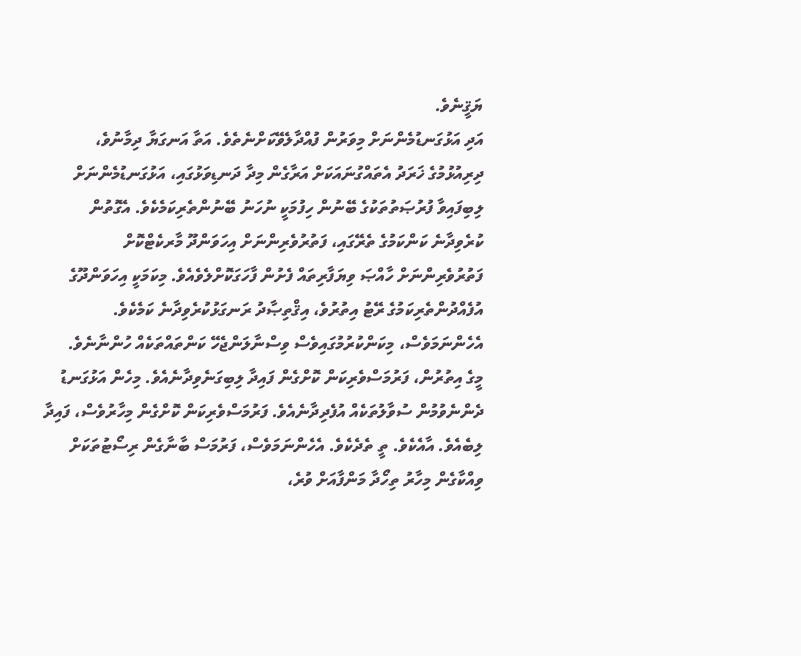ޔަޤީނެވެ.
އަދި އަޅުގަނޑުމެންނަށް މިވަރުން ފުއްދާލެވޭކަށްނެތެވެ. އަތާ އަނގަޔާ ދިމާނުވެ، ދިރިއުޅުމުގެ ޚަރަދު އެތައްގުނައަކަށް އަރާގެން މިދާ ދަނޑިވަޅުގައި، އަޅުގަނޑުމެންނަށް ލިބިފައިވާ ފުރުޞަތުތަކުގެ ބޭނުން ހިފުމަކީ ނުހަނު ބޭނުންތެރިކަމެކެވެ. އެގޮތުން ކުރެވިދާނެ ކަންކަމުގެ ތެރޭގައި، ފަތުރުވެރިންނަށް އިހަވަންދޫ މާރކެޓްކޮށް ފަތުރުވެރިންނަށް ހާއްޞަ ވިޔަފާރިތައް ފެށުން ފާހަގަކޮށްލެވެއެވެ. މިކަމަކީ އިހަވަންދޫގެ އުފެއްދުންތެރިކަމުގެ ރޭޓު އިތުރުވެ، އިޤްތިޞާދު ރަނގަޅުކުރެވިދާނެ ކަމެކެވެ. އެހެންނަމަވެސް، މިކަންކުރުމުގައިވެސް ވިސްނާލަންޖެހޭ ކަންތައްތަކެއް ހުންނާނެވެ.
މީގެ އިތުރުން، ފަރުމަސްވެރިކަން ކޮށްގެން ފައިދާ ލިބިގަނެވިދާނެއެވެ. މިހެން އަޅުގަނޑު ދެންނެވުމުން ސުވާލުތަކެއް އުފެދިދާނެއެވެ. ފަރުމަސްވެރިކަން ކޮށްގެން މިހާރުވެސް، ފައިދާ ލިބެއެވެ. އާއެކެވެ. ތީ ތެދެކެވެ. އެހެންނަމަވެސް، ފަރުމަސް ބާނާގެން ރިސޯޓުތަކަށް ވިއްކާގެން މިހާރު ތިހޯދާ މަންފާއަށް ވުރެ،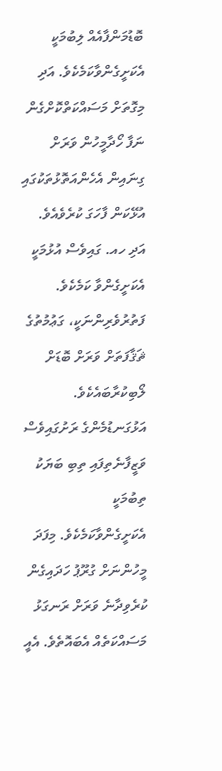ބޮޑުމަންފާއެއް ލިބުމަކީ އެކަށީގެންވާކަމެކެވެ. އަދި މިގޮތަށް މަސައްކަތްކޮށްގެން ނަފާ ހޯދާމީހުން ވަރަށް ގިނައިން އެހެންއަތޮޅުތަކުގައި އުޅޭކަން ފާހަގަ ކުރެވެއެވެ. އަދި ހއ. ގައިވެސް އުޅުމަކީ އެކަށީގެންވާ ކަމެކެވެ.
ފަތުރުވެރިންނަކީ، ގަޢުމުތުގެ ޘަޤާފަތަށް ވަރަށް ބޮޑަށް ލޯބިކުރާބައެކެވެ. އަޅުގަނޑުމެންގެ ރަށުގައިވެސް ވަޒީފާނެތިފައި ތިބި ބަޔަކު ތިބުމަކީ އެކަށީގެންވާކަމެކެވެ. މިފަދަ މީހުންނަށް ގުރޫޕު ހަދައިގެން ކުރެވިދާނެ ވަރަށް ރަނގަޅު މަސައްކަތެއް އެބައޮތެވެ. އެއީ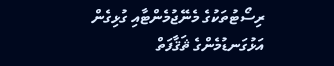ރިސޯޓުތަކުގެ މެނޭޖުމެންޓާއި ގުޅިގެން އަޅުގަނޑުމެންގެ ޘަޤާފަތް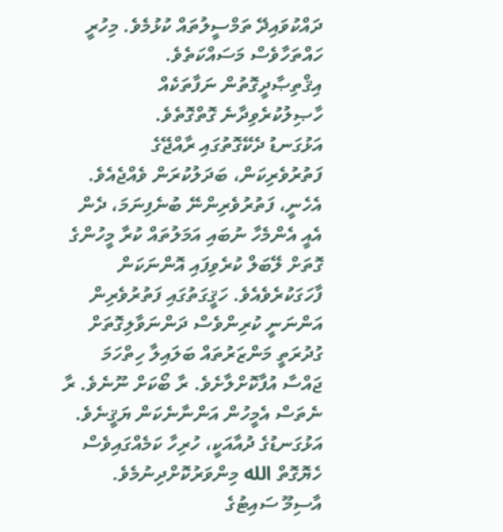ދައްކުވައިދޭ ތަމްސީލުތައް ކުޅުމެވެ. މިހުރީ ހައްތަހާވެސް މަސައްކަތެވެ. އިޤްތިޞާދީގޮތުން ނަފާތަކެއް ހާޞިލުކުރެވިދާނެ ގޮތްގޮތެވެ.
އަޅުގަނޑު ދެކޭގޮތުގައި ރާއްޖޭގެ ފަތުރުވެރިކަން، ބަދަލުކުރަން ވެއްޖެއެވެ. އެހެނީ، ފަތުރުވެރިންނޭ ބުނެފިނަމަ، ދެން އެއީ އެންމެހާ ނުބައި އަމަލުތައް ކުރާ މީހުންގެ ގޮތަށް ލޭބަލް ކުރެވިފައި އޮންނަކަން ފާހަގަކުރެވެއެވެ. ހަޤީގަތުގައި ފަތުރުވެރިން އަންނަނީ ކުރިންވެސް ދަންނަވާލިގޮތަށް ގުދުރަތީ މަންޒަރުތައް ބަލައިލާ ހިތްހަމަ ޖައްސާ އުފާކޮށްލާށެވެ. ރާ ބޯކަށް ނޫނެވެ. ރާ ނެތަސް އެމީހުން އަންނާނެކަން ޔަޤީނެވެ. އަޅުގަނޑުގެ ދުއާއަކީ، ހުރިހާ ކަމެއްގައިވެސް ހެޔޮގޮތް الله މިންވަރުކޮށްދިނުމެވެ.
އާސިމޫ ސައިޓުގެ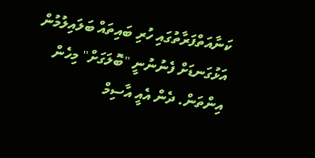ކަނާއަތްފަރާތުގައި ހުރި ބައިތައް ބަލައިލުމުން އަޅުގަނޑަށް ފެނުނުނީ "ބޮލަގަށް" މިހެން އިންތަން. ދެން އެއީ އާސިމް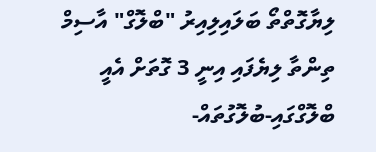ލިޔާގޮތްތޯ ބަލައިލިއިރު "ބްލޮގް" އާސިމް ތިންތާ ލިޔެފައި އިނީ 3 ގޮތަށް އެއީ ބްލޮގްގައި-ބުލޮގުތައް-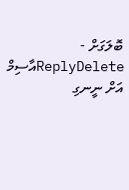ބޮލަގަށް -
ReplyDeleteއާސިމް އަށް ނީނގި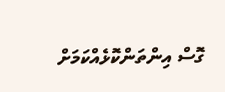ގޮސް އިންތަންކޮޅެއްކަމަށް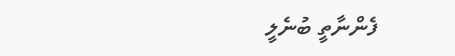ފެންނާތީ ބުނެލީ